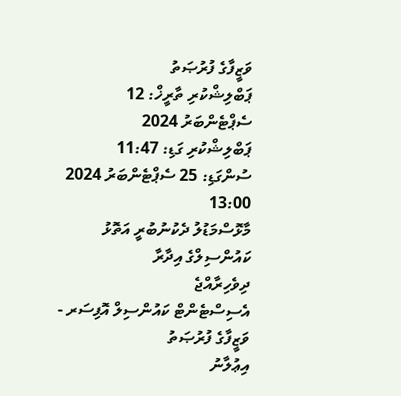ވަޒީފާގެ ފުރުޞަތު
ޕަބްލިޝްކުރި ތާރީޚް: 12 ސެޕްޓެންބަރު 2024
ޕަބްލިޝްކުރި ގަޑި: 11:47
ސުންގަޑި: 25 ސެޕްޓެންބަރު 2024 13:00
މާޅޮސްމަޑުލު ދެކުނުބުރީ އަތޮޅު ކައުންސިލްގެ އިދާރާ
ދިވެހިރާއްޖެ
އެސިސްޓެންޓް ކައުންސިލް އޮފިސަރ - ވަޒީފާގެ ފުރުޞަތު
އިޢުލާނު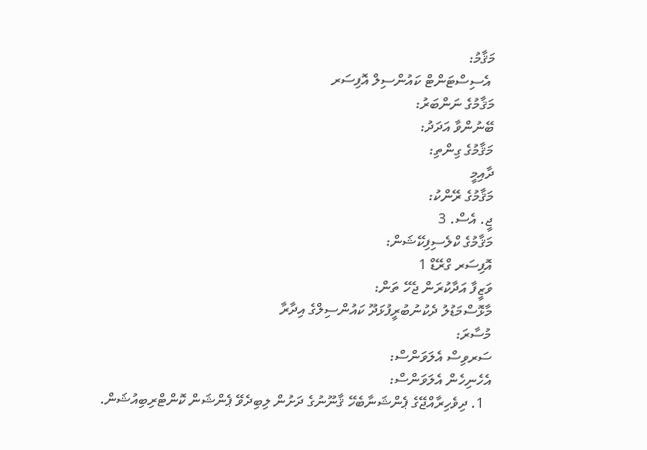މަޤާމު:
 އެސިސްޓަންޓް ކައުންސިލް އޮފިސަރ
މަޤާމުގެ ނަންބަރު:
ބޭނުންވާ އަދަދު:
މަޤާމުގެ ގިންތި:
ދާއިމީ
މަޤާމުގެ ރޭންކު:
ޖީ. އެސް. 3
މަޤާމުގެ ކްލެސިފިކޭޝަން:
އޮފިސަރ ގްރޭޑް 1
ވަޒީފާ އަދާކުރަން ޖެހޭ ތަން:
މާޅޮސްމަޑުލު ދެކުނުބުރީފުޅަދޫ ކައުންސިލްގެ އިދާރާ
މުސާރަ:
ސަރވިސް އެލަވަންސް:
އެހެނިހެން އެލަވަންސް:
  1. ދިވެހިރާއްޖޭގެ ޕެންޝަނާބެހޭ ޤާނޫނުގެ ދަށުން ލިބިދެވޭ ޕެންޝަން ކޮންޓްރިބިއުޝަން.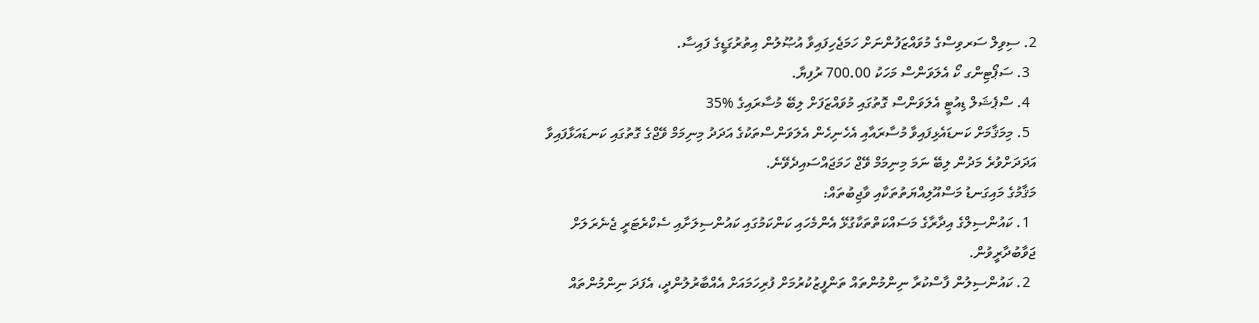2. ސިވިލް ސަރވިސްގެ މުވައްޒަފުންނަށް ހަމަޖެހިފައިވާ އުޞޫލުން އިތުރުގަޑީގެ ފައިސާ.
  3. ސަޕޯޓިންގ ކޯ އެލަވަންސް މަހަކު 700.00 ރުފިޔާ.
  4. ސްޕެޝަލް ޑިއުޓީ އެލަވަންސް ގޮތުގައި މުވައްޒަފަށް ލިބޭ މުސާރައިގެ %35
  5. މިމަޤާމަށް ކަނޑައެޅިފައިވާ މުސާރައާއި އެހެނިހެން އެލަވަންސްތަކުގެ އަދަދު މިނިމަމް ވޭޖްގެ ގޮތުގައި ކަނޑައަޅާފައިވާ އަދަދަށްވުރެ މަދުން ލިބޭ ނަމަ މިނިމަމް ވޭޖް ހަމަޖައްސައިދެވޭނެ.
މަޤާމުގެ މައިގަނޑު މަސްއޫލިއްޔަތުތަކާއި ވާޖިބުތައް:
  1. ކައުންސިލްގެ އިދާރާގެ މަސައްކަތްތަކާގުޅޭ އެންމެހައި ކަންކަމުގައި ކައުންސިލަށާއި ސެކްރެޓަރީ ޖެނެރަލަށް ޖަވާބުދާރީވުން.
  2. ކައުންސިލުން ފާސްކުރާ ނިންމުންތައް ތަންފީޒުކުރުމަށް ފުރިހަމައަށް އެއްބާރުލުންދީ، އެފަދަ ނިންމުންތައް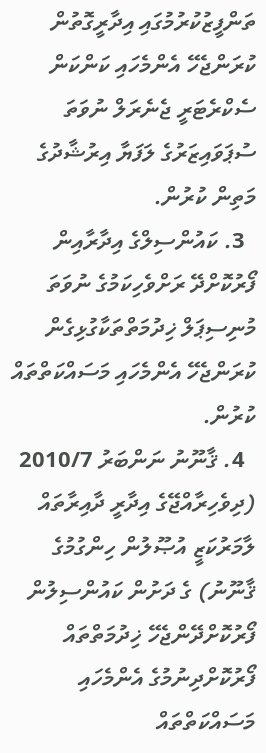ތަންފީޒުކުރުމުގައި އިދާރީގޮތުން ކުރަންޖެހޭ އެންމެހައި ކަންކަން ސެކްރެޓަރީ ޖެނެރަލް ނުވަތަ ސުޕަވައިޒަރުގެ ލަފަޔާ އިރުޝާދުގެ މަތިން ކުރުން.
  3. ކައުންސިލްގެ އިދާރާއިން ފޯރުކޮށްދޭ ރަށްވެހިކަމުގެ ނުވަތަ މުނިސިޕަލް ޚިދުމަތްތަކާގުޅިގެން ކުރަންޖެހޭ އެންމެހައި މަސައްކަތްތައް ކުރުން.
  4. ޤާނޫނު ނަންބަރު 2010/7 (ދިވެހިރާއްޖޭގެ އިދާރީ ދާއިރާތައް ލާމަރުކަޒީ އުޞޫލުން ހިންގުމުގެ ޤާނޫނު) ގެ ދަށުން ކައުންސިލުން ފޯރުކޮށްދޭންޖެހޭ ޚިދުމަތްތައް ފޯރުކޮށްދިނުމުގެ އެންމެހައި މަސައްކަތްތައް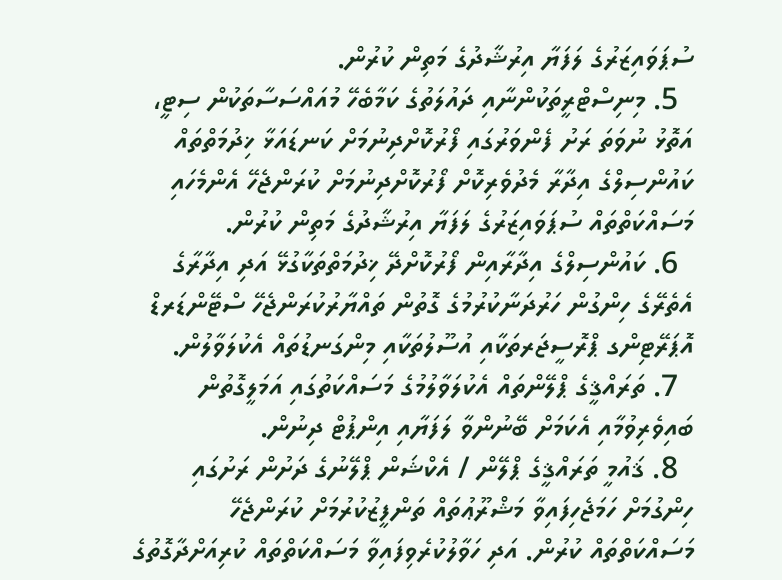ސުޕަވައިޒަރުގެ ލަފަޔާ އިރުޝާދުގެ މަތިން ކުރުން.
  5. މިނިސްޓްރީތަކުންނާއި ދައުލަތުގެ ކަމާބެހޭ މުއައްސަސާތަކުން ސިޓީ، އަތޮޅު ނުވަތަ ރަށު ފެންވަރުގައި ފޯރުކޮށްދިނުމަށް ކަނޑައަޅާ ޚިދުމަތްތައް ކައުންސިލްގެ އިދާރާ މެދުވެރިކޮށް ފޯރުކޮށްދިނުމަށް ކުރަންޖެހޭ އެންމެހައި މަސައްކަތްތައް ސުޕަވައިޒަރުގެ ލަފަޔާ އިރުޝާދުގެ މަތިން ކުރުން.
  6. ކައުންސިލްގެ އިދާރާއިން ފޯރުކޮށްދޭ ޚިދުމަތްތަކާގުޅޭ އަދި އިދާރާގެ އެތެރޭގެ ހިންގުން ހަރުދަނާކުރުމުގެ ގޮތުން ތައްޔާރުކުރަންޖެހޭ ސްޓޭންޑަރޑް އޮޕަރޭޓިންގ ޕްރޮސީޖަރތަކާއި އުސޫލުތަކާއި މިންގަނޑުތައް އެކުލަވާލުން.
  7. ތަރައްޤީގެ ޕްލޭންތައް އެކުލަވާލުމުގެ މަސައްކަތުގައި އަމަލީގޮތުން ބައިވެރިވުމާއި އެކަމަށް ބޭނުންވާ ލަފަޔާއި އިންޕުޓް ދިނުން.
  8. ޤައުމީ ތަރައްޤީގެ ޕްލޭން / އެކްޝަން ޕްލޭނުގެ ދަށުން ރަށުގައި ހިންގުމަށް ހަމަޖެހިފައިވާ މަޝްރޫޢުތައް ތަންފީޒުކުރުމަށް ކުރަންޖެހޭ މަސައްކަތްތައް ކުރުން. އަދި ހަވާލުކުރެވިފައިވާ މަސައްކަތްތައް ކުރިއަށްދާގޮތުގެ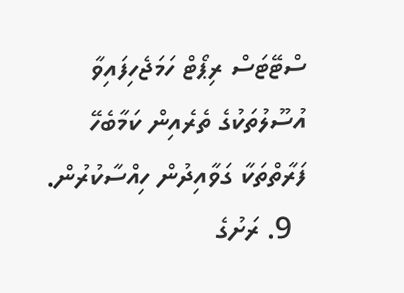ސްޓޭޓަސް ރިޕޯޓް ހަމަޖެހިފައިވާ އުސޫލުތަކުގެ ތެރެއިން ކަމާބެހޭ ފަރާތްތަކާ ގަވާއިދުން ހިއްސާކުރުން.
  9. ރަށުގެ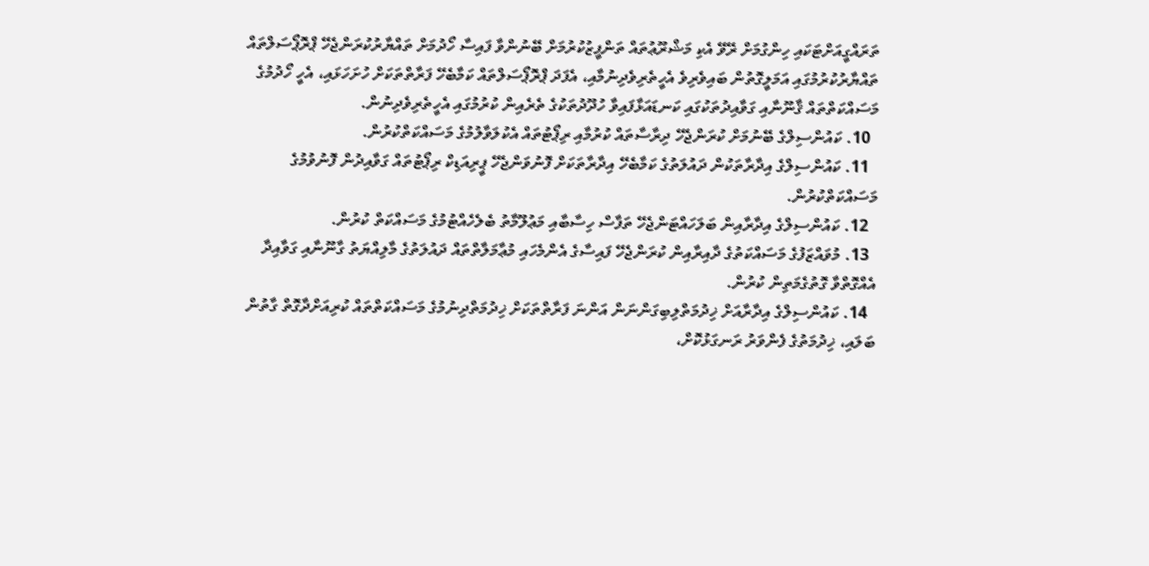ތަރައްގީއަށްޓަކައި ހިންގުމަށް ރޭވޭ އެކި މަޝްރޫޢުތައް ތަންފީޒުކުރުމަށް ބޭނުންވާ ފައިސާ ހޯދުމަށް ތައްޔާރުކުރަންޖެހޭ ޕްރޮޕޯސަލްތައް ތައްޔާރުކުރުމުގައި އަމަލީގޮތުން ބައިވެރިވެ އެހީތެރިވެދިނުމާއި، އެފަދަ ޕްރޮޕޯސަލްތައް ކަމާބެހޭ ފަރާތްތަކަށް ހުށަހަޅައި، އެހީ ހޯދުމުގެ މަސައްކަތްތައް ޤާނޫނާއި ގަވާއިދުތަކުގައި ކަނޑައަޅާފައިވާ ހުދޫދުތަކުގެ ތެރެއިން ކުރުމުގައި އެހީތެރިވެދިނުން.
  10. ކައުންސިލްގެ ބޭނުމަށް ކުރަންޖެހޭ ދިރާސާތައް ކުރުމާއި ރިޕޯޓުތައް އެކުލަވާލުމުގެ މަސައްކަތްކުރުން.
  11. ކައުންސިލްގެ އިދާރާތަކުން ދައުލަތުގެ ކަމާބެހޭ އިދާރާތަކަށް ފޮނުވަންޖެހޭ ޕީރިއަޑިކް ރިޕޯޓުތައް ގަވާއިދުން ފޮނުވުމުގެ މަސައްކަތްކުރުން.
  12. ކައުންސިލްގެ އިދާރާއިން ބަލަހައްޓަންޖެހޭ ތަފާސް ހިސާބާއި މަޢުލޫމާތު ބެލެހެއްޓުމުގެ މަސައްކަތް ކުރުން.
  13. މުވައްޒަފުގެ މަސައްކަތުގެ ދާއިރާއިން ކުރަންޖެހޭ ފައިސާގެ އެންމެހައި މުޢާމަލާތްތައް ދައުލަތުގެ މާލިއްޔަތު ގާނޫނާއި ގަވާއިދާ އެއްގޮތްވާ ގޮތުގެމަތިން ކުރުން.
  14. ކައުންސިލްގެ އިދާރާއަށް ޚިދުމަތްލިބިގަންނަން އަންނަ ފަރާތްތަކަށް ޚިދުމަތްދިނުމުގެ މަސައްކަތްތައް ކުރިއަށްދާގޮތް ގާތުން ބަލައި، ޚިދުމަތުގެ ފެންވަރު ރަނގަޅުކޮށް،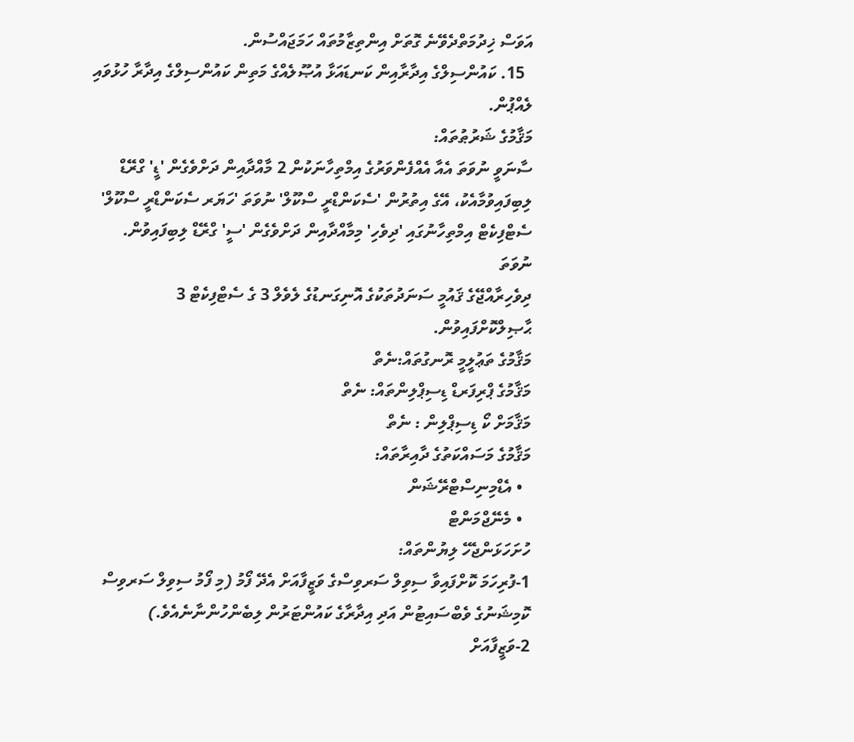އަވަސް ޚިދުމަތްދެވޭނެ ގޮތަށް އިންތިޒާމުތައް ހަމަޖައްސުން.
  15. ކައުންސިލްގެ އިދާރާއިން ކަނޑައަޅާ އުޞޫލެއްގެ މަތިން ކައުންސިލްގެ އިދާރާ ހުޅުވައި ލެއްޕުން.
މަޤާމުގެ ޝަރުޠުތައް:
ސާނަވީ ނުވަތަ އެއާ އެއްފެންވަރުގެ އިމްތިހާނަކުން 2 މާއްދާއިން ދަށްވެގެން 'ޑީ' ގްރޭޑް ލިބިފައިވުމާއެކު، އޭގެ އިތުރުން 'ސެކަންޑްރީ ސްކޫލް' ނުވަތަ 'ހަޔަރ ސެކަންޑްރީ ސްކޫލް' ސެޓްފިކެޓް އިމްތިހާނުގައި 'ދިވެހި' މިމާއްދާއިން ދަށްވެގެން 'ސީ' ގްރޭޑް ލިބިފައިވުން.
ނުވަތަ
ދިވެހިރާއްޖޭގެ ޤައުމީ ސަނަދުތަކުގެ އޮނިގަނޑުގެ ލެވެލް 3 ގެ ސެޓްފިކެޓް 3 ޙާޞިލްކޮށްފައިވުން.
މަޤާމުގެ ތަޢުލީމީ ރޮނގުތައް:ނެތް
މަޤާމުގެ ޕްރިފަރޑް ޑިސިޕްލިންތައް: ނެތް
މަޤާމަށް ކޯ ޑިސިޕްލިން : ނެތް
މަޤާމުގެ މަސައްކަތުގެ ދާއިރާތައް:
  • އެޑްމިނިސްޓްރޭޝަން
  • މެނޭޖްމަންޓް
ހުށަހަޅަންޖެހޭ ލިޔުންތައް:
1-ފުރިހަމަ ކޮށްފައިވާ ސިވިލް ސަރވިސްގެ ވަޒީފާއަށް އެދޭ ފޯމު (މި ފޯމު ސިވިލް ސަރވިސް ކޮމިޝަނުގެ ވެބްސައިޓުން އަދި އިދާރާގެ ކައުންޓަރުން ލިބެންހުންނާނެއެވެ.)
2-ވަޒީފާއަށް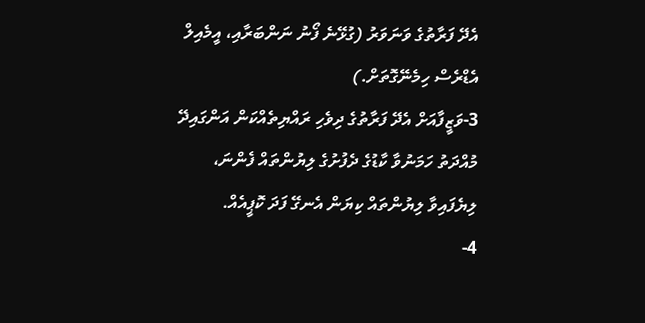އެދޭ ފަރާތުގެ ވަނަވަރު (ގުޅޭނެ ފޯނު ނަންބަރާއި، އީމެއިލް އެޑްރެސް ހިމެނޭގޮތަށް.)
3-ވަޒީފާއަށް އެދޭ ފަރާތުގެ ދިވެހި ރައްޔިތެއްކަން އަންގައިދޭ މުއްދަތު ހަމަނުވާ ކާޑުގެ ދެފުށުގެ ލިޔުންތައް ފެންނަ، ލިޔެފައިވާ ލިޔުންތައް ކިޔަން އެނގޭ ފަދަ ކޮޕީއެއް.
4-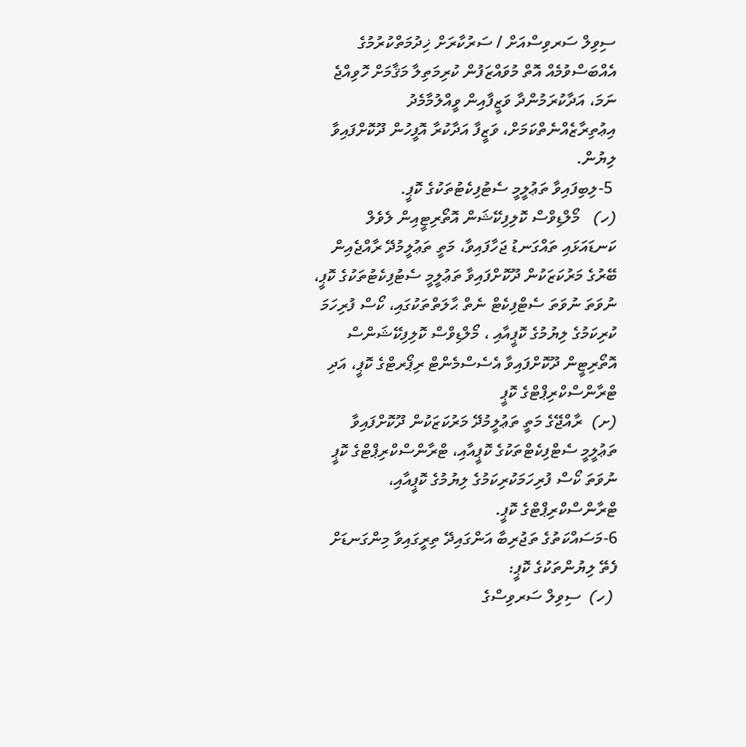ސިވިލް ސަރވިސްއަށް / ސަރުކާރަށް ޚިދުމަތްކުރުމުގެ އެއްބަސްވުމެއް އޮތް މުވައްޒަފުން ކުރިމަތިލާ މަޤާމަށް ހޮވިއްޖެ ނަމަ، އަދާކުރަމުންދާ ވަޒީފާއިން ވީއްލުމާމެދު އިޢުތިރާޒެއްނެތްކަމަށް، ވަޒީފާ އަދާކުރާ އޮފީހުން ދޫކޮށްފައިވާ ލިޔުން.
 5-ލިބިފައިވާ ތަޢުލީމީ ސެޓުފިކެޓުތަކުގެ ކޮޕީ.
(ހ)   މޯލްޑިވްސް ކޮލިފިކޭޝަން އޮތޯރިޓީއިން ލެވެލް ކަނޑައަޅައި ތައްގަނޑު ޖަހާފައިވާ، މަތީ ތަޢުލީމުދޭ ރާއްޖެއިން ބޭރުގެ މަރުކަޒަކުން ދޫކޮށްފައިވާ ތަޢުލީމީ ސެޓުފިކެޓުތަކުގެ ކޮޕީ، ނުވަތަ ނުވަތަ ސެޓްފިކެޓް ނެތް ޙާލަތްތަކުގައި، ކޯސް ފުރިހަމަ ކުރިކަމުގެ ލިޔުމުގެ ކޮޕީއާއި ، މޯލްޑިވްސް ކޮލިފިކޭޝަންސް އޮތޯރިޓީން ދޫކޮށްފައިވާ އެސެސްމެންޓް ރިޕޯރޓްގެ ކޮޕީ، އަދި ޓްރާންސްކްރިޕްޓްގެ ކޮޕީ
(ށ)  ރާއްޖޭގެ މަތީ ތަޢުލީމުދޭ މަރުކަޒަކުން ދޫކޮށްފައިވާ ތަޢުލީމީ ސެޓްފިކެޓްތަކުގެ ކޮޕީއާއި، ޓްރާންސްކްރިޕްޓްގެ ކޮޕީ ނުވަތަ ކޯސް ފުރިހަމަކުރިކަމުގެ ލިޔުމުގެ ކޮޕީއާއި، ޓްރާންސްކްރިޕްޓްގެ ކޮޕީ.
6-މަސައްކަތުގެ ތަޖުރިބާ އަންގައިދޭ ތިރީގައިވާ މިންގަނޑަށް ފެތޭ ލިޔުންތަކުގެ ކޮޕީ:
 (ހ)  ސިވިލް ސަރވިސްގެ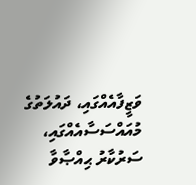ވަޒީފާއެއްގައި، ދައުލަތުގެ މުއައްސަސާއެއްގައި، ސަރުކާރު ޙިއްޞާވާ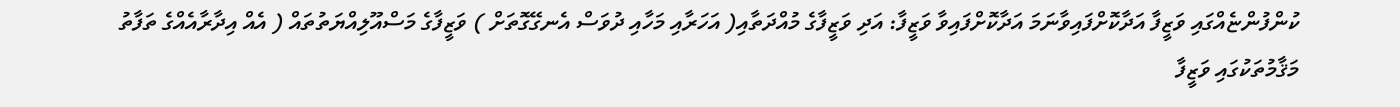ކުންފުންޏެއްގައި ވަޒީފާ އަދާކޮށްފައިވާނަމަ އަދާކޮށްފައިވާ ވަޒީފާ: އަދި ވަޒީފާގެ މުއްދަތާއި( އަހަރާއި މަހާއި ދުވަސް އެނގޭގޮތަށް ) ވަޒީފާގެ މަސްއޫލިއްޔަތުތައް ( އެއް އިދާރާއެއްގެ ތަފާތު މަޤާމުތަކުގައި ވަޒީފާ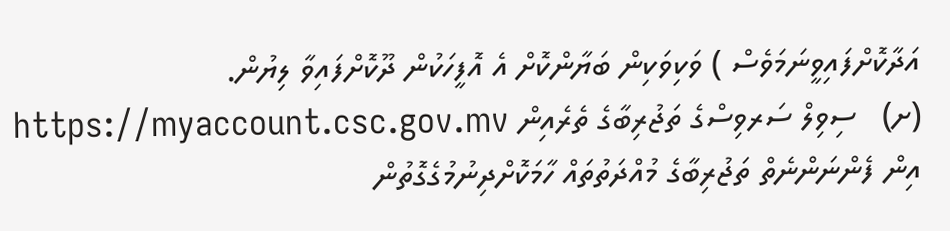އަދާކޮށްފައިވީނަމަވެސް ) ވަކިވަކިން ބަޔާންކޮށް އެ އޮފީހަކުން ދޫކޮށްފައިވާ ލިޔުން.
(ށ)   ސިވިލް ސަރވިސްގެ ތަޖުރިބާގެ ތެރެއިން https://myaccount.csc.gov.mv އިން ފެންނަންނެތް ތަޖުރިބާގެ މުއްދަތުތައް ހާމަކޮށްދިނުމުގެގޮތުން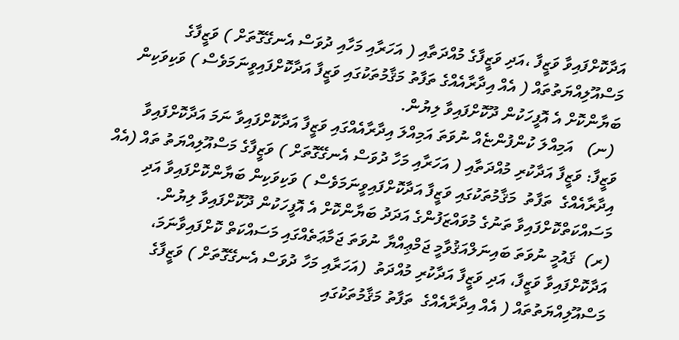އަދާކޮށްފައިވާ ވަޒީފާ ،އަދި ވަޒީފާގެ މުއްދަތާއި ( އަހަރާއި މަހާއި ދުވަސް އެނގޭގޮތަށް ) ވަޒީފާގެ މަސްއޫލިއްޔަތުތައް ( އެއް އިދާރާއެއްގެ ތަފާތު މަޤާމުތަކުގައި ވަޒީފާ އަދާކޮށްފައިވީނަމަވެސް ) ވަކިވަކިން ބަޔާންކޮށް އެ އޮފީހަކުން ދޫކޮށްފައިވާ ލިޔުން.
 (ނ)   އަމިއްލަ ކުންފުންޏެއް ނުވަތަ އަމިއްލަ އިދާރާއެއްގައި ވަޒީފާ އަދާކޮށްފައިވާ ނަމަ އަދާކޮށްފައިވާ ވަޒީފާ: ވަޒީފާ އަދާކުރި މުއްދަތާއި ( އަހަރާއި މަހާ ދުވަސް އެނގޭގޮތަށް ) ވަޒީފާގެ މަސްއޫލިއްޔަތު ތައް (އެއް އިދާރާއެއްގެ  ތަފާތު  މަޤާމުތަކުގައި ވަޒީފާ އަދާކޮށްފައިވީނަމަވެސް ) ވަކިވަކިން ބަޔާންކޮށްފައިވާ އަދި މަސައްކަތްކޮށްފައިވާ ތަނުގެ މުވައްޒަފުންގެ އަދަދު ބަޔާންކޮށް އެ އޮފީހަކުން ދޫކޮށްފައިވާ ލިޔުން.
(ރ)  ޤައުމީ ނުވަތަ ބައިނަލްއަޤުވާމީ ޖަމްޢިއްޔާ ނުވަތަ ޖަމާޢަތެއްގައި މަސައްކަތް ކޮށްފައިވާނަމަ، އަދާކޮށްފައިވާ ވަޒީފާ، އަދި ވަޒީފާ އަދާކުރި މުއްދަތު  (އަހަރާއި މަހާ ދުވަސް އެނގޭގޮތަށް ) ވަޒީފާގެ މަސްއޫލިއްޔަތުތައް ( އެއް އިދާރާއެއްގެ  ތަފާތު މަޤާމުތަކުގައި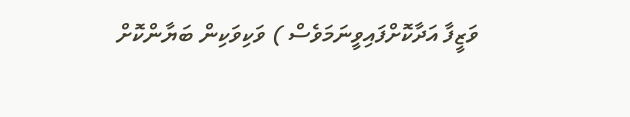ވަޒީފާ އަދާކޮށްފައިވީނަމަވެސް ) ވަކިވަކިން ބަޔާންކޮށް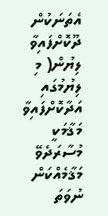އެތަނަކުން ދޫކޮށްފައިވާ ލިޔުން( މި ލިޔުމުގައި އަދާކޮށްފައިވާ މަޤާމަކީ މުސާރަދެވޭ މަޤާމެއްކަން ނުވަތަ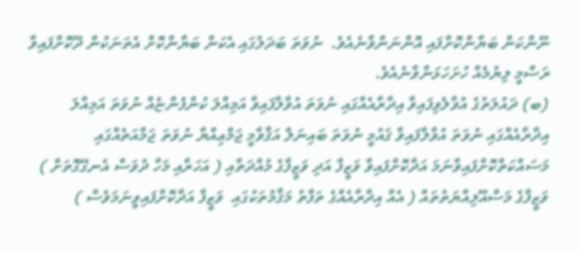ނޫންކަން ބަޔާންކޮށްފައި އޮންނަންވާނެއެވެ.  ނުވަތަ ބަދަލުގައި އެކަން ބަޔާންކޮށް އެތަނަކުން ދޫކޮށްފައިވާ ރަސްމީ ލިޔުމެއް ހުށަހަޅަންވާނެއެވެ.
(ބ) ދައުލަތުގެ އުވާލެވިފައިވާ އިދާރާއެއްގައި ނުވަތަ އުވާލާފައިވާ އަމިއްލަ ކުންފުންޏެއް ނުވަތަ އަމިއްލަ އިދާރާއެއްގައި ނުވަތަ އުވާލާފައިވާ ޤައުމީ ނުވަތަ ބައިނަލް އަޤްވާމީ ޖަމްޢިއްޔާ ނުވަތަ ޖަމާއަތެއްގައި މަސައްކަތްކޮށްފައިވާނަމަ އަދާކޮށްފައިވާ ވަޒީފާ އަދި ވަޒީފާގެ މުއްދަތާއި ( އަހަރާއި މަހާ ދުވަސް އެނގޭގޮތަށް ) ވަޒީފާގެ މަސްއޫލިއްޔަތުތައް ( އެއް އިދާރާއެއްގެ ތަފާތު މަޤާމުތަކުގައި  ވަޒީފާ އަދާކޮށްފައިވީނަމަވެސް )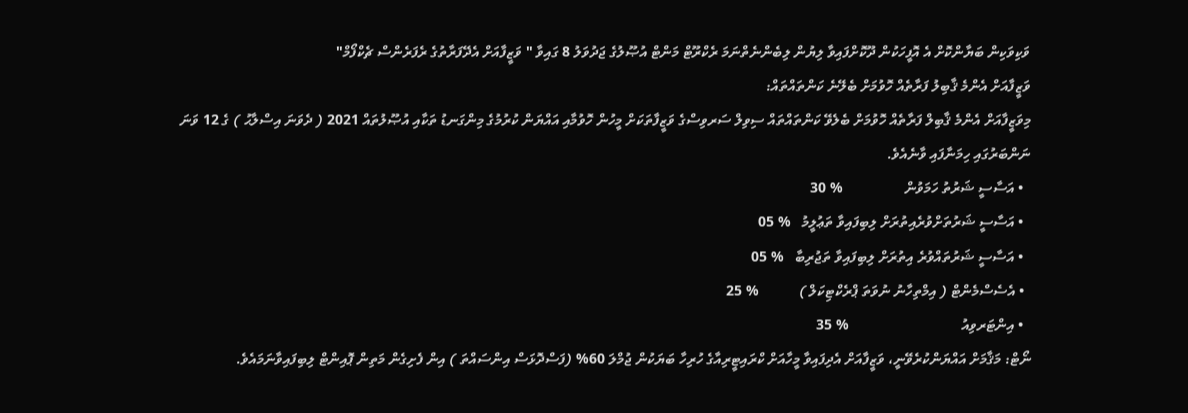ވަކިވަކިން ބަޔާންކޮށް އެ އޮފީހަކުން ދޫކޮށްފައިވާ ލިޔުން ލިބެންނެތްނަމަ ރެކްރޫޓް މަންޓް އުޞޫލުގެ ޖަދުވަލު 8 ގައިވާ " ވަޒީފާއަށް އެދޭފަރާތުގެ ރެފަރެންސް ޗެކްފޯމް"
ވަޒީފާއަށް އެންމެ ޤާބިލު ފަރާތެއް ހޮވުމަށް ބެލޭނެ ކަންތައްތައް:
މިވަޒީފާއަށް އެންމެ ޤާބިލް ފަރާތެއް ހޮވުމަށް ބެލެވޭ ކަންތައްތައް ސިވިލް ސަރވިސްގެ ވަޒީފާތަކަށް މީހުން ހޮވުމާއި އައްޔަން ކުރުމުގެ މިންގަނޑު ތަކާއި އުޞޫލުތައް 2021 ( ދެވަނަ އިސްލާޙު ) ގެ 12 ވަނަ ނަންބަރުގައި ހިމަނާފައި ވާނެއެވެ.
  • އަސާސީ ޝަރުތު ހަމަވުން                 % 30
  • އަސާސީ ޝަރުތަށްވުރެއިތުރަށް ލިބިފައިވާ ތަޢުލީމު   % 05
  • އަސާސީ ޝަރުތައްވުރެ އިތުރަށް ލިބިފައިވާ ތަޖުރިބާ   % 05
  • އެސެސްމެންޓް ( އިމްތިހާނު ނުވަތަ ޕްރެކްޓިކަލް )           % 25
  • އިންޓަރވިއު                               % 35
ނޯޓް: މަޤާމަށް އައްޔަންކުރެވޭނީ، ވަޒީފާއަށް އެދިފައިވާ މީހާއަށް ކްރައިޓީރިއާގެ ހުރިހާ ބަޔަކުން ޖުމްލަ 60% (ފަސްދޮޅަސް އިންސައްތަ ) އިން ފެށިގެން މަތިން ޕޮއިންޓް ލިބިފައިވާނަމައެވެ.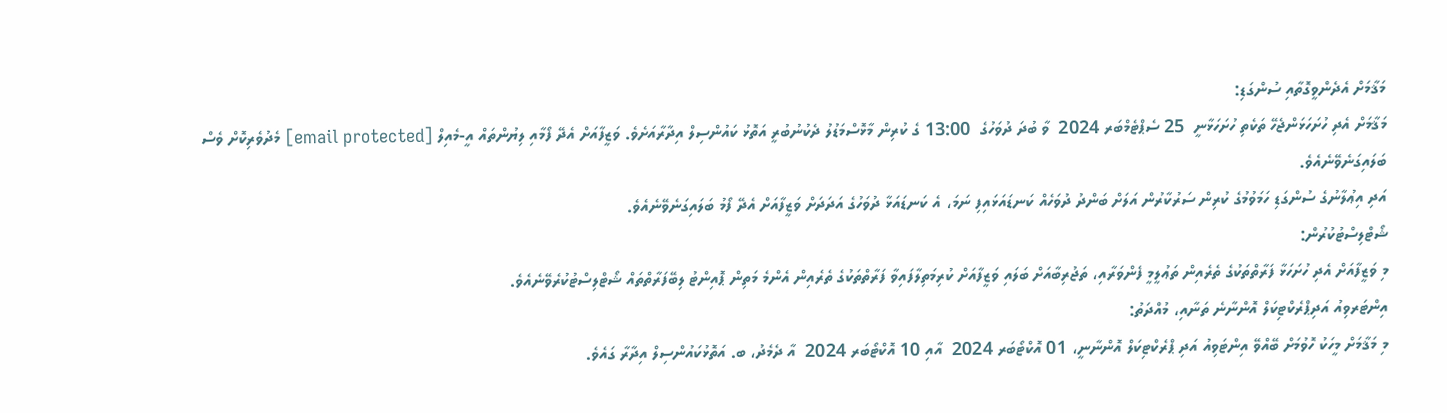މަޤާމަށް އެދެންވީގޮތާއި ސުންގަޑި:
މަޤާމަށް އެދި ހުށަހަޅަންޖެހޭ ތަކެތި ހުށަހަޅާނީ  25 ސެޕްޓެމްބަރ 2024  ވާ ބުދަ ދުވަހުގެ  13:00 ގެ ކުރިން މާޅޮސްމަޑުލު ދެކުނުބުރީ އަތޮޅު ކައުންސިލް އިދާރާއަށެވެ. ވަޒީފާއަށް އެދޭ ފޯމާއި ލިޔުންތައް އީ-މެއިލް [email protected] މެދުވެރިކޮށް ވެސް ބަލައިގަނެވޭނެއެވެ.
އަދި އިޢުލާނުގެ ސުންގަޑި ހަމަވުމުގެ ކުރިން ސަރުކާރުން އަލަށް ބަންދު ދުވަހެއް ކަނޑައަޅައިފި ނަމަ، އެ ކަނޑައަޅާ ދުވަހުގެ އަދަދަށް ވަޒީފާއަށް އެދޭ ފޯމު ބަލައިގަނެވޭނެއެވެ.
ޝޯޓްލިސްޓުކުރުން:
މި ވަޒީފާއަށް އެދި ހުށަހަޅާ ފަރާތްތަކުގެ ތެރެއިން ތަޢުލީމީ ފެންވަރާއި، ތަޖުރިބާއަށް ބަލައި ވަޒީފާއަށް ކުރިމަތިލާފައިވާ ފަރާތްތަކުގެ ތެރެއިން އެންމެ މަތިން ޕޮއިންޓު ލިބޭފަރާތްތައް ޝޯޓްލިސްޓުކުރެވޭނެއެވެ.
އިންޓަރވިއު އަދިޕްރެކްޓިކަލް އޮންނާނެ ތަނާއި، މުއްދަތު:
މި މަޤާމަށް މީހަކު ހޮވުމަށް ބޭއްވޭ އިންޓަވިއު އަދި ޕްރެކްޓިކަލް އޮންނާނީ، 01 އޮކްޓޯބަރ 2024  އާއި 10 އޮކްޓޯބަރ 2024  އާ ދެމެދު، ބ. އަތޮޅުކައުންސިލް އިދާރާ ގައެވެ.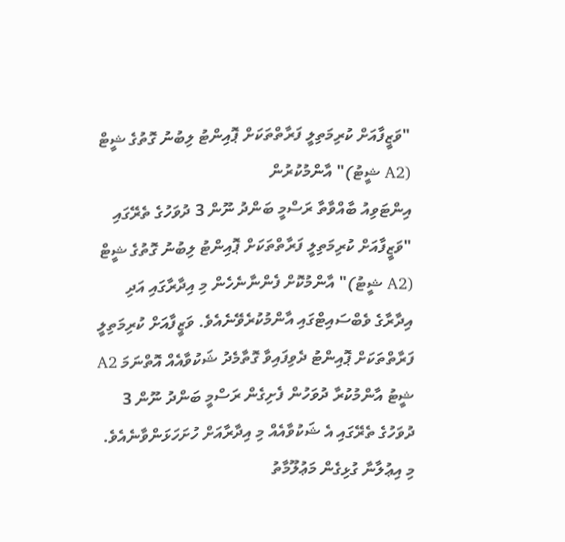"ވަޒީފާއަށް ކުރިމަތިލީ ފަރާތްތަކަށް ޕޮއިންޓު ލިބުނު ގޮތުގެ ޝީޓް (A2 ޝީޓު)" އާންމުކުރުން
އިންޓަވިއު ބާއްވާތާ ރަސްމީ ބަންދު ނޫން 3 ދުވަހުގެ ތެރޭގައި "ވަޒީފާއަށް ކުރިމަތިލީ ފަރާތްތަކަށް ޕޮއިންޓު ލިބުނު ގޮތުގެ ޝީޓް (A2 ޝީޓު)" އާންމުކޮށް ފެންނާނެހެން މި އިދާރާގައި އަދި އިދާރާގެ ވެބްސައިޓްގައި އާންމުކުރެވޭނެއެވެ. ވަޒީފާއަށް ކުރިމަތިލީ ފަރާތްތަކަށް ޕޮއިންޓު ދެވިފައިވާ ގޮތާމެދު ޝަކުވާއެއް އޮތްނަމަ A2 ޝީޓު އާންމުކުރާ ދުވަހުން ފެށިގެން ރަސްމީ ބަންދު ނޫން 3 ދުވަހުގެ ތެރޭގައި އެ ޝަކުވާއެއް މި އިދާރާއަށް ހުށަހަޅަންވާނެއެވެ.
މި އިޢުލާނާ ގުޅިގެން މަޢުލޫމާތު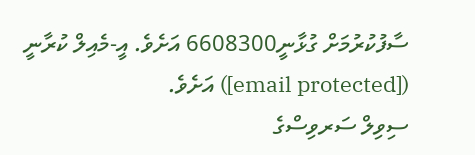ސާފުކުރުމަށް ގުޅާނީ6608300 އަށެވެ. އީ-މެއިލް ކުރާނީ ([email protected]) އަށެވެ.
ސިވިލް ސަރވިސްގެ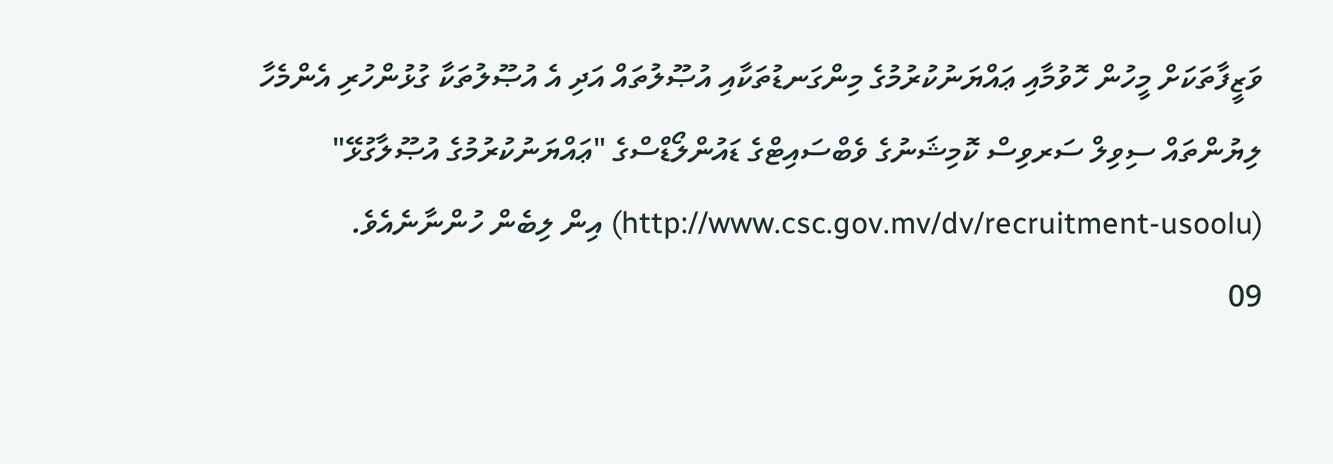ވަޒީފާތަކަށް މީހުން ހޮވުމާއި ޢައްޔަނުކުރުމުގެ މިންގަނޑުތަކާއި އުޞޫލުތައް އަދި އެ އުޞޫލުތަކާ ގުޅުންހުރި އެންމެހާ ލިޔުންތައް ސިވިލް ސަރވިސް ކޮމިޝަނުގެ ވެބްސައިޓްގެ ޑައުންލޯޑްސްގެ "ޢައްޔަނުކުރުމުގެ އުޞޫލާގުޅޭ" (http://www.csc.gov.mv/dv/recruitment-usoolu) އިން ލިބެން ހުންނާނެއެވެ.
09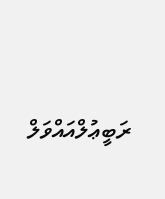ރަބީޢުލްއައްވަލް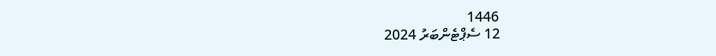1446
12 ސެޕްޓެންބަރު 2024